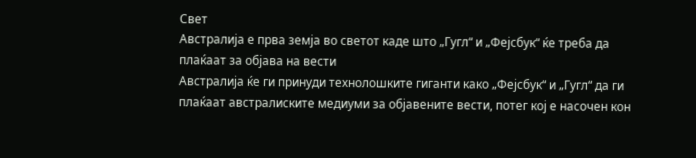Свет
Австралија е прва земја во светот каде што „Гугл“ и „Фејсбук“ ќе треба да плаќаат за објава на вести
Австралија ќе ги принуди технолошките гиганти како „Фејсбук“ и „Гугл“ да ги плаќаат австралиските медиуми за објавените вести, потег кој е насочен кон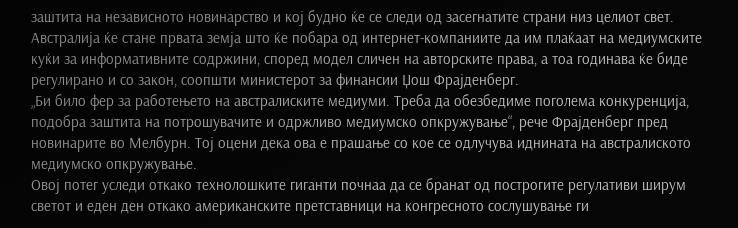заштита на независното новинарство и кој будно ќе се следи од засегнатите страни низ целиот свет.
Австралија ќе стане првата земја што ќе побара од интернет-компаниите да им плаќаат на медиумските куќи за информативните содржини, според модел сличен на авторските права, а тоа годинава ќе биде регулирано и со закон, соопшти министерот за финансии Џош Фрајденберг.
„Би било фер за работењето на австралиските медиуми. Треба да обезбедиме поголема конкуренција, подобра заштита на потрошувачите и одржливо медиумско опкружување“, рече Фрајденберг пред новинарите во Мелбурн. Тој оцени дека ова е прашање со кое се одлучува иднината на австралиското медиумско опкружување.
Овој потег уследи откако технолошките гиганти почнаа да се бранат од построгите регулативи ширум светот и еден ден откако американските претставници на конгресното сослушување ги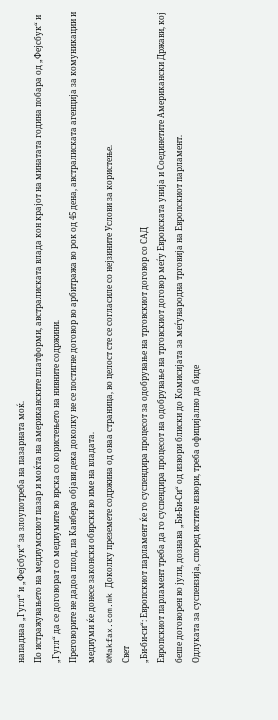нападнаа „Гугл“ и „Фејсбук“ за злоупотреба на пазарната моќ.
По истражувањето на медиумскиот пазар и моќта на американските платформи, австралиската влада кон крајот на минатата година побара од „Фејсбук“ и „Гугл“ да се договорат со медиумите во врска со користењето на нивните содржини.
Преговорите не дадоа плод, па Канбера објави дека доколку не се постигне договор во арбитража во рок од 45 дена, австралиската агенција за комуникации и медиуми ќе донесе законски обврски во име на владата.
©Makfax.com.mk Доколку преземете содржина од оваа страница, во целост сте се согласиле со нејзините Услови за користење.
Свет
„Би-би-си“: Европскиот парламент ќе го суспендира процесот за одобрување на трговскиот договор со САД
Европскиот парламент треба да го суспендира процесот на одобрување на трговскиот договор меѓу Европската унија и Соединетите Американски Држави, кој беше договорен во јули, дознава „Би-Би-Си“ од извори блиски до Комисијата за меѓународна трговија на Европскиот парламент.
Одлуката за суспензија, според истите извори, треба официјално да биде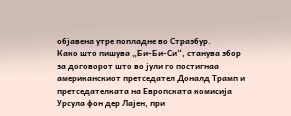објавена утре попладне во Стразбур.
Како што пишува „Би-Би-Си“, станува збор за договорот што во јули го постигнаа американскиот претседател Доналд Трамп и претседателката на Европската комисија Урсула фон дер Лајен, при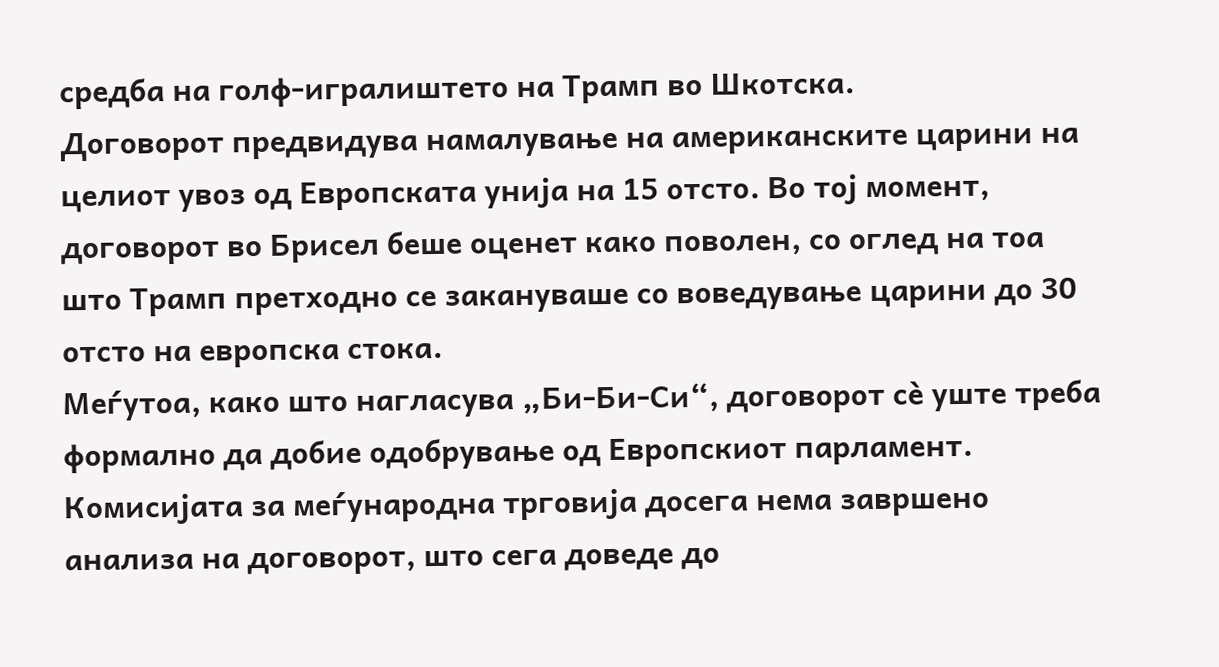средба на голф-игралиштето на Трамп во Шкотска.
Договорот предвидува намалување на американските царини на целиот увоз од Европската унија на 15 отсто. Во тој момент, договорот во Брисел беше оценет како поволен, со оглед на тоа што Трамп претходно се закануваше со воведување царини до 30 отсто на европска стока.
Меѓутоа, како што нагласува „Би-Би-Си“, договорот сè уште треба формално да добие одобрување од Европскиот парламент. Комисијата за меѓународна трговија досега нема завршено анализа на договорот, што сега доведе до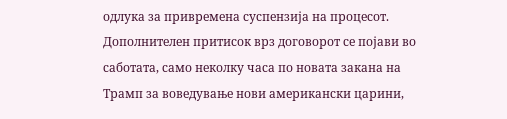одлука за привремена суспензија на процесот.
Дополнителен притисок врз договорот се појави во саботата, само неколку часа по новата закана на Трамп за воведување нови американски царини,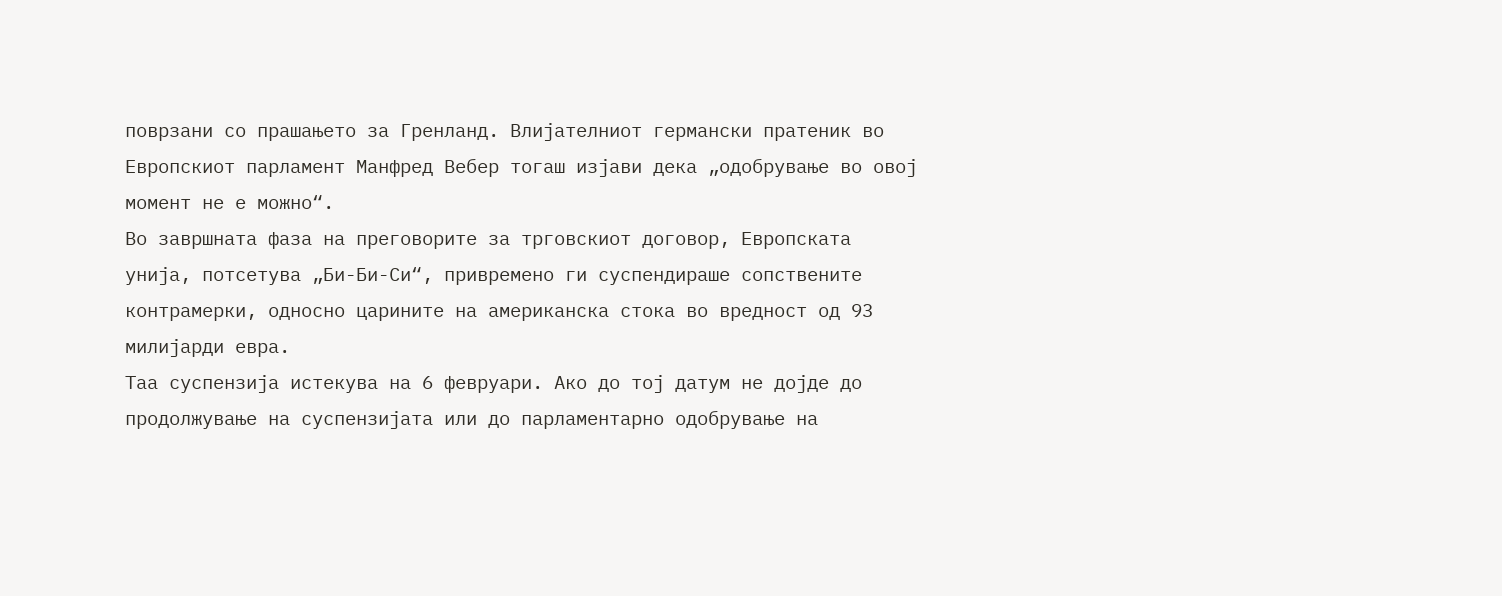поврзани со прашањето за Гренланд. Влијателниот германски пратеник во Европскиот парламент Манфред Вебер тогаш изјави дека „одобрување во овој момент не е можно“.
Во завршната фаза на преговорите за трговскиот договор, Европската унија, потсетува „Би-Би-Си“, привремено ги суспендираше сопствените контрамерки, односно царините на американска стока во вредност од 93 милијарди евра.
Таа суспензија истекува на 6 февруари. Ако до тој датум не дојде до продолжување на суспензијата или до парламентарно одобрување на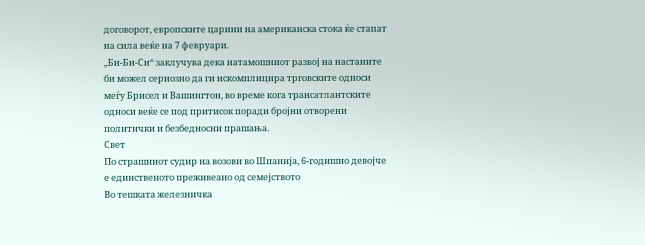договорот, европските царини на американска стока ќе стапат на сила веќе на 7 февруари.
„Би-Би-Си“ заклучува дека натамошниот развој на настаните би можел сериозно да ги искомплицира трговските односи меѓу Брисел и Вашингтон, во време кога трансатлантските односи веќе се под притисок поради бројни отворени политички и безбедносни прашања.
Свет
По страшниот судир на возови во Шпанија, 6-годишно девојче е единственото преживеано од семејството
Во тешката железничка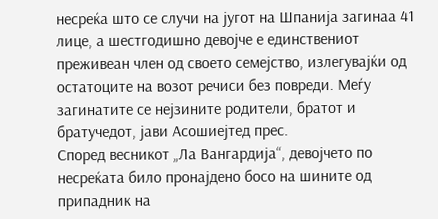несреќа што се случи на југот на Шпанија загинаа 41 лице, а шестгодишно девојче е единствениот преживеан член од своето семејство, излегувајќи од остатоците на возот речиси без повреди. Меѓу загинатите се нејзините родители, братот и братучедот, јави Асошиејтед прес.
Според весникот „Ла Вангардија“, девојчето по несреќата било пронајдено босо на шините од припадник на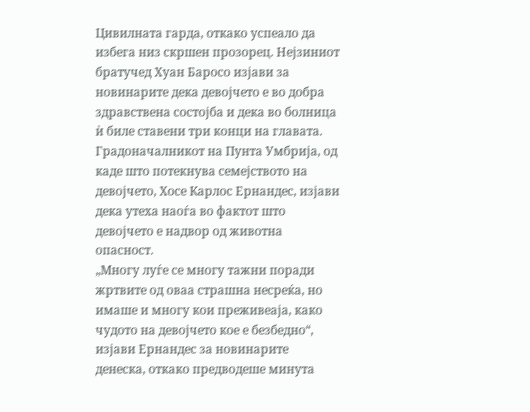Цивилната гарда, откако успеало да избега низ скршен прозорец. Нејзиниот братучед Хуан Баросо изјави за новинарите дека девојчето е во добра здравствена состојба и дека во болница ѝ биле ставени три конци на главата.
Градоначалникот на Пунта Умбрија, од каде што потекнува семејството на девојчето, Хосе Карлос Ернандес, изјави дека утеха наоѓа во фактот што девојчето е надвор од животна опасност.
„Многу луѓе се многу тажни поради жртвите од оваа страшна несреќа, но имаше и многу кои преживеаја, како чудото на девојчето кое е безбедно“, изјави Ернандес за новинарите денеска, откако предводеше минута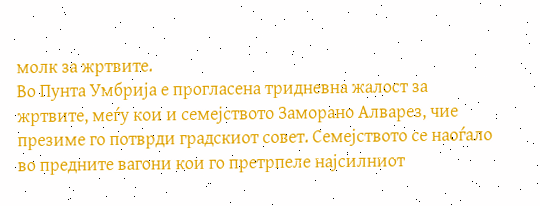молк за жртвите.
Во Пунта Умбрија е прогласена тридневна жалост за жртвите, меѓу кои и семејството Заморано Алварез, чие презиме го потврди градскиот совет. Семејството се наоѓало во предните вагони кои го претрпеле најсилниот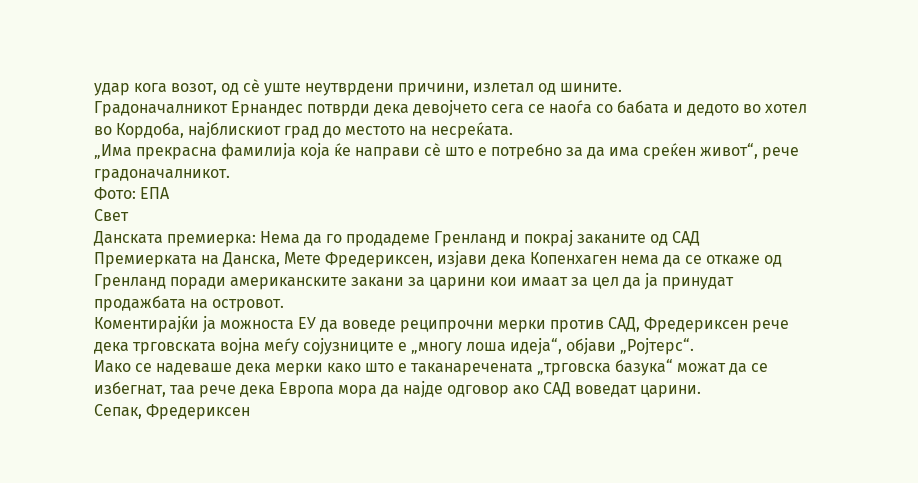удар кога возот, од сè уште неутврдени причини, излетал од шините.
Градоначалникот Ернандес потврди дека девојчето сега се наоѓа со бабата и дедото во хотел во Кордоба, најблискиот град до местото на несреќата.
„Има прекрасна фамилија која ќе направи сè што е потребно за да има среќен живот“, рече градоначалникот.
Фото: ЕПА
Свет
Данската премиерка: Нема да го продадеме Гренланд и покрај заканите од САД
Премиерката на Данска, Мете Фредериксен, изјави дека Копенхаген нема да се откаже од Гренланд поради американските закани за царини кои имаат за цел да ја принудат продажбата на островот.
Коментирајќи ја можноста ЕУ да воведе реципрочни мерки против САД, Фредериксен рече дека трговската војна меѓу сојузниците е „многу лоша идеја“, објави „Ројтерс“.
Иако се надеваше дека мерки како што е таканаречената „трговска базука“ можат да се избегнат, таа рече дека Европа мора да најде одговор ако САД воведат царини.
Сепак, Фредериксен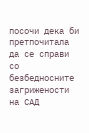посочи дека би претпочитала да се справи со безбедносните загрижености на САД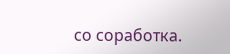со соработка.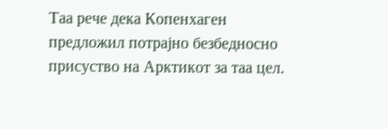Таа рече дека Копенхаген предложил потрајно безбедносно присуство на Арктикот за таа цел.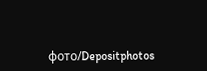фото/Depositphotos